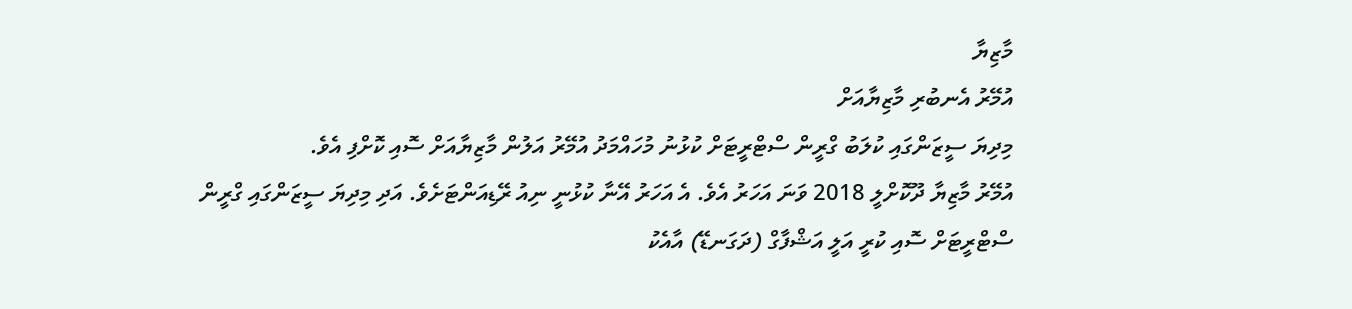މާޒިޔާ
އުމޭރު އެނބުރި މާޒިޔާއަށް
މިދިޔަ ސީޒަންގައި ކުލަބު ގްރީން ސްޓްރީޓަށް ކުޅުނު މުހައްމަދު އުމޭރު އަލުން މާޒިޔާއަށް ސޮއި ކޮށްފި އެވެ.
އުމޭރު މާޒިޔާ ދޫކޮށްލީ 2018 ވަނަ އަހަރު އެވެ. އެ އަހަރު އޭނާ ކުޅުނީ ނިއު ރޭޑިއަންޓަށެވެ. އަދި މިދިޔަ ސީޒަންގައި ގްރީން ސްޓްރީޓަށް ސޮއި ކުރީ އަލީ އަޝްފާގް (ދަގަނޑޭ) އާއެކު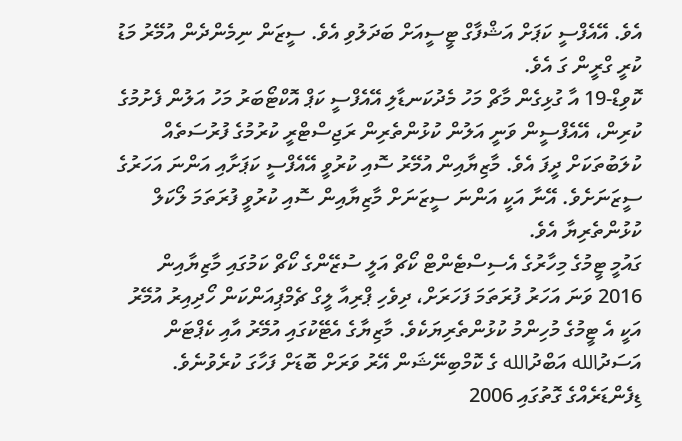އެވެ. އޭއެފްސީ ކަޕަށް އަޝްފާގް ޓީސީއަށް ބަދަލުވި އެވެ. ސީޒަން ނިމެންދެން އުމޭރު މަޑު ކުރީ ގްރީން ގަ އެވެ.
ކޮވިޑް-19 އާ ގުޅިގެން މާޗް މަހު މެދުކަނޑާލި އޭއެފްސީ ކަޕް އޮކްޓޯބަރު މަހު އަލުން ފެށުމުގެ ކުރިން، އޭއެފްސީން ވަނީ އަލުން ކުޅުންތެރިން ރަޖިސްޓްރީ ކުރުމުގެ ފުރުސަތެއް ކުލަބުތަކަށް ދީފަ އެވެ. މާޒިޔާއިން އުމޭރު ސޮއި ކުރުވީ އޭއެފްސީ ކަޕަށާއި އަންނަ އަހަރުގެ ސީޒަނަށެވެ. އޭނާ އަކީ އަންނަ ސީޒަނަށް މާޒިޔާއިން ސޮއި ކުރުވީ ފުރަތަމަ ލޯކަލް ކުޅުންތެރިޔާ އެވެ.
ގައުމީ ޓީމުގެ މިހާރުގެ އެސިސްޓެންޓް ކޯޗް އަލީ ސުޒޭންގެ ކޯޗް ކަމުގައި މާޒިޔާއިން 2016 ވަނަ އަހަރު ފުރަތަމަ ފަހަރަށް، ދިވެހި ޕްރިއާ ލީގް ޗެމްޕިއަންކަން ހޯދިއިރު އުމޭރު އަކީ އެ ޓީމުގެ މުހިންމު ކުޅުންތެރިޔަކެވެ. މާޒިޔާގެ އެޓޭކުގައި އުމޭރު އާއި ކެޕްޓަން އަސަދުالله އަބްދުالله ގެ ކޮމްބިނޭޝަން އޭރު ވަރަށް ބޮޑަށް ފަހާގަ ކުރެވުނެވެ.
ޑިފެންޑަރެއްގެ ގޮތުގައި 2006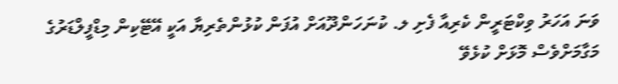ވަނަ އަހަރު ވިކްޓަރީން ކެރިއާ ފެށި ލ. ކުނަހަންދޫއަށް އުފަން ކުޅުންތެރިޔާ އަކީ އޭޓޭކިން މިޑްފީލްޑަރުގެ މަގާމަށްވެސް މޮޅަށް ކުޅެވޭ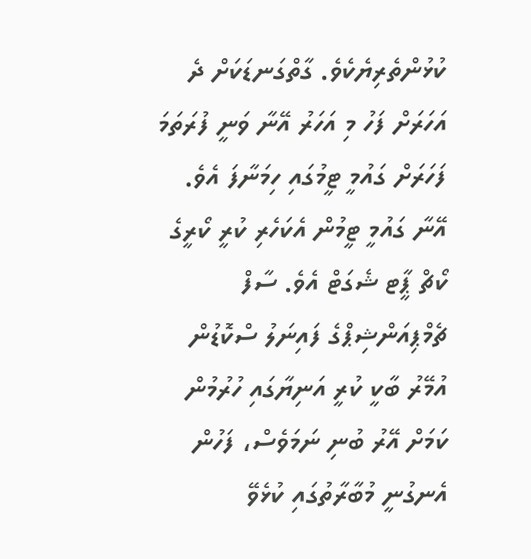ކުޅުންތެރިޔެކެވެ. ގާތްގަނޑަކަށް ދެ އަހަރަށް ފަހު މި އަހަރު އޭނާ ވަނީ ފުރަތަމަ ފަހަރަށް ގައުމީ ޓީމުގައި ހިމަނާފަ އެވެ. އޭނާ ގައުމީ ޓީމުން އެކަހެރި ކުރީ ކޯރީގެ ކޯޗް ޕީާޓ ޝެގަޓް އެވެ. ސާފް ޗެމްޕިއަންޝިޕްގެ ފައިނަލު ސްކޮޑުން އުމޭރު ބާކީ ކުރީ އަނިޔާގައި ހުރުމުން ކަމަށް އޭރު ބުނި ނަމަވެސް، ފަހުން އެނގުނީ މުބާރާތުގައި ކުޅެވޭ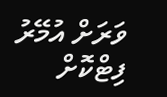ވަރަށް އުމޭރު ފިޓްކޮށް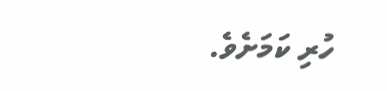ހުރި ކަމަށެވެ.